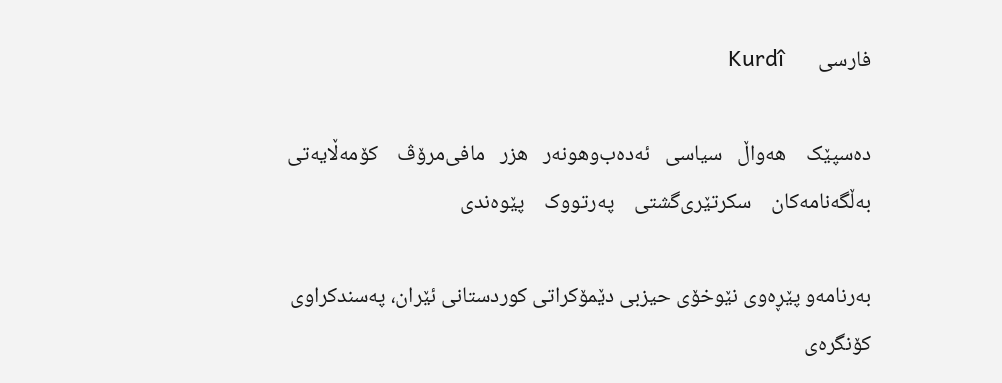فارسی       Kurdî

ده‌سپێک    هه‌واڵ   سیاسی   ئه‌ده‌ب‌وهونه‌ر   هزر   مافی‌مرۆڤ    کۆمه‌ڵایه‌تی   به‌ڵگه‌نامه‌کان    سکرتێری‌گشتی    په‌رتووک    پێوه‌ندی

به‌رنامه‌‌و پێڕه‌وی‌ نێوخۆی‌ حیزبی‌ دێمۆكراتی‌ كوردستانی‌ ئێران، په‌سندكراوی‌ كۆنگره‌ی‌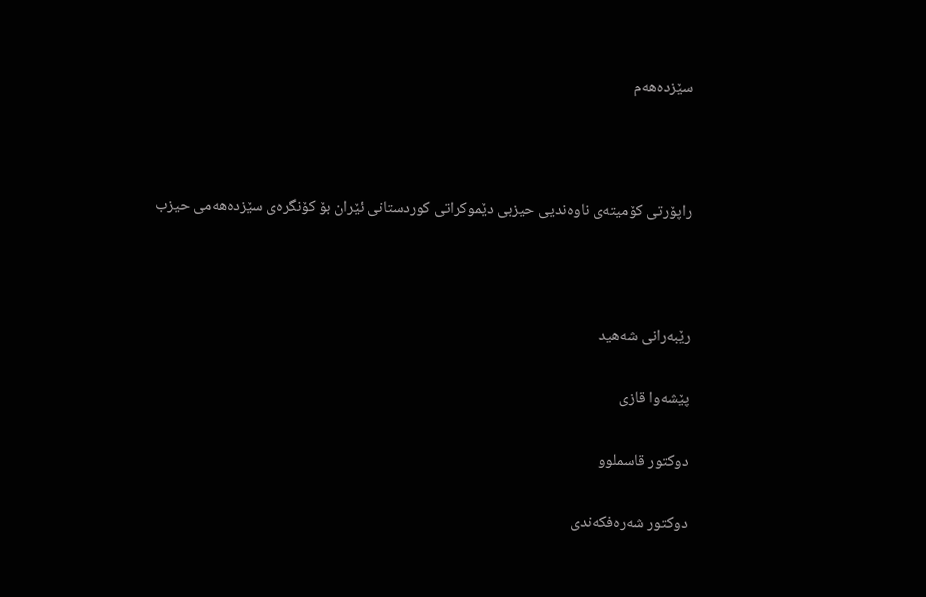سێزده‌هه‌م



راپۆرتی‌ كۆمیته‌ی‌ ناوه‌ندیی‌ حیزبی‌ دێموكراتی‌ كوردستانی‌ ئێران بۆ كۆنگره‌ی‌ سێزده‌هه‌می‌ حیزب



رێبه‌رانی شه‌هید

پێشه‌وا قازی‌

دوكتور قاسملوو

دوكتور شه‌ره‌فکه‌ندی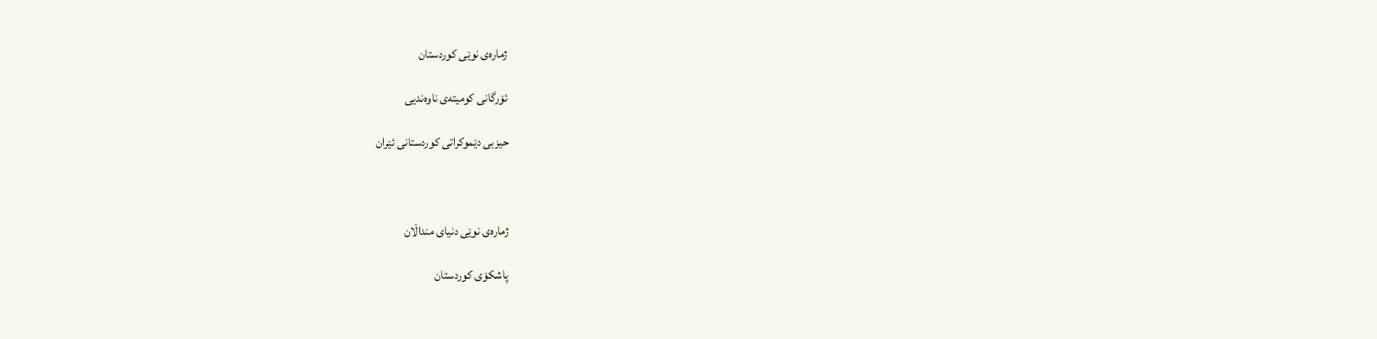ژماره‌ی نوێی كوردستان

ئۆرگانی كومیته‌ی ناوه‌ندیی

حیزبی دێموكراتی كوردستانی ئێران



ژماره‌ی نوێی دنیای منداڵان

پاشكۆی كوردستان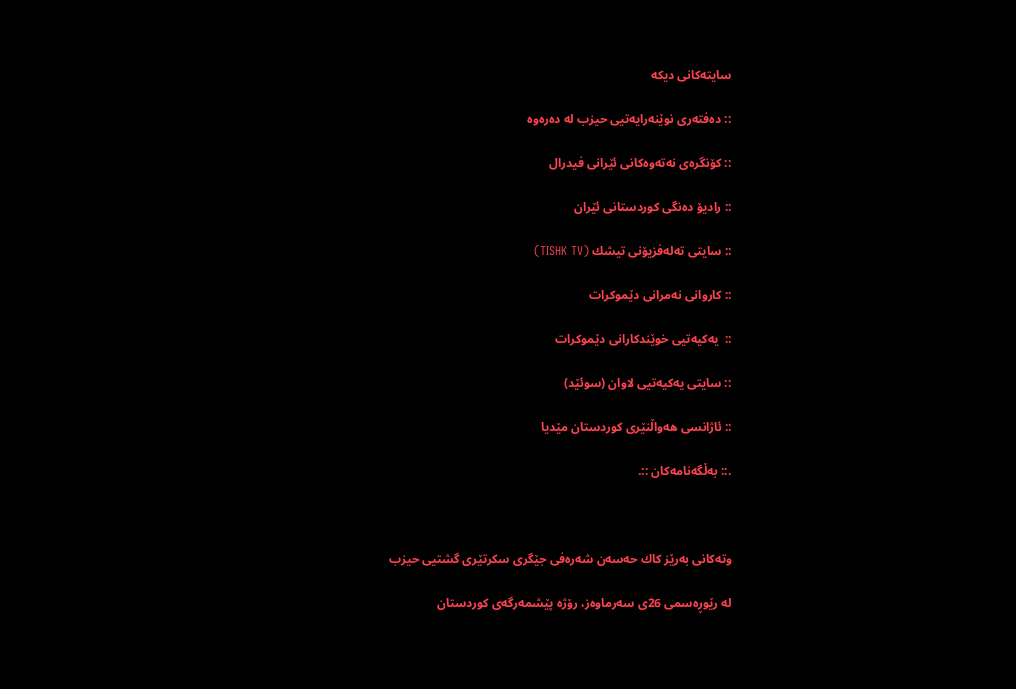سایته‌کانی دیکه

:: ده‌فته‌ری نوێنه‌رایه‌تیی حیزب له ده‌ره‌وه

:: كۆنگره‌ی‌ نه‌ته‌وه‌كانی‌ ئێرانی‌ فیدرال

:: رادیۆ ده‌نگی کوردستانی ئێران

:: سایتی ته‌له‌فزیۆنی‌ تیشك (TISHK TV)

:: کاروانی نه‌مرانی دێموکرات

::  یه‌كیه‌تیی‌ خوێندكارانی‌ دێموكرات

:: سایتی یه‌کیه‌تیی لاوان (سوئێد)

:: ئاژانسی هه‌واڵنێری كوردستان مێدیا

.:: به‌ڵگه‌نامه‌کان ::.



وته‌كانی‌ به‌رێز كاك حه‌سه‌ن شه‌ره‌فی‌ جێگری‌ سكرتێری‌ گشتیی‌ حیزب

له‌ رێوڕه‌سمی 26ی‌ سه‌رماوه‌ز، رۆژه‌ پێشمه‌رگه‌ی‌ كوردستان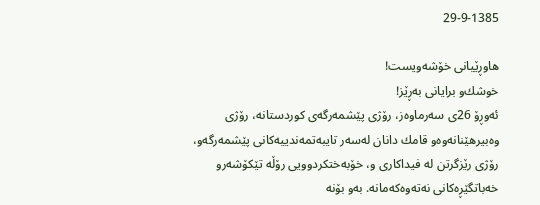29-9-1385

هاوڕێیانی‌ خۆشه‌ویست!
خوشك‌و برایانی‌ به‌ڕێز!
ئه‌وڕۆ 26ی‌ سه‌رماوه‌ز، رۆژی‌ پێشمه‌رگه‌ی‌ كوردستانه‌، رۆژی‌ وه‌بیرهێنانه‌وه‌‌و قامك دانان له‌سه‌ر تایبه‌تمه‌ندییه‌كانی‌ پێشمه‌رگه‌‌و، رۆژی‌ رێزگرتن له‌ فیداكاری‌ و، خۆبه‌ختكردوویی‌ رۆڵه‌ تێكۆشه‌ر‌و خه‌باتگێڕه‌كانی‌ نه‌ته‌وه‌كه‌مانه‌. به‌و بۆنه‌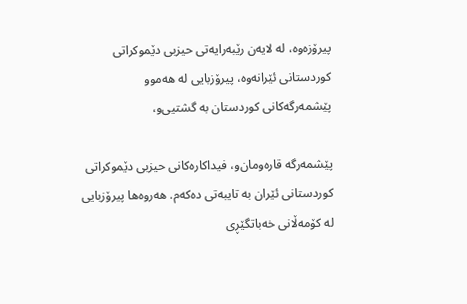پیرۆزه‌وه‌، له‌ لایه‌ن رێبه‌رایه‌تی‌ حیزبی‌ دێموكراتی‌ كوردستانی‌ ئێرانه‌وه‌، پیرۆزبایی‌ له‌ هه‌موو پێشمه‌رگه‌كانی‌ كوردستان به‌ گشتیی‌‌و،

پێشمه‌رگه‌ قاره‌ومان‌و، فیداكاره‌كانی‌ حیزبی‌ دێموكراتی‌ كوردستانی‌ ئێران به‌ تایبه‌تی‌ ده‌كه‌م. هه‌روه‌ها پیرۆزبایی‌ له‌ كۆمه‌ڵانی‌ خه‌باتگێڕی‌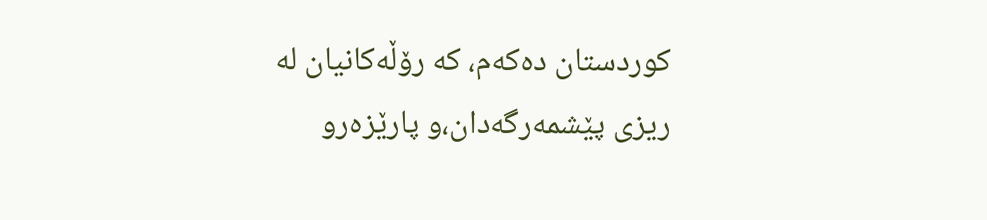كوردستان ده‌كه‌م، كه‌ رۆڵه‌كانیان له‌ ریزی‌ پێشمه‌رگه‌دان،‌و پارێزه‌ر‌و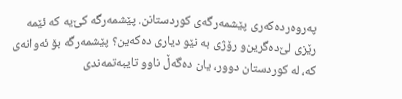په‌روه‌رده‌كه‌ری‌ پێشمه‌رگه‌ی‌ كوردستانن. پێشمه‌رگه‌ كێ‌یه‌ كه‌ ئێمه‌ رێزی‌ لێ‌ده‌گرین‌و رۆژی‌ به‌ نێو دیاری‌ ده‌كه‌ین؟ پێشمه‌رگه‌ بۆ ئه‌وانه‌ی‌ كه‌، له‌ كوردستان دوور، یان ده‌گه‌ڵ ناوو تایبه‌تمه‌ندی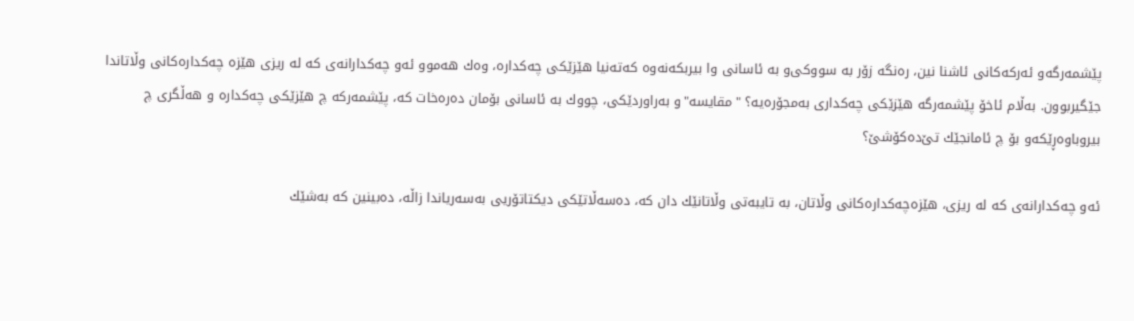پێشمه‌رگه‌‌و ئه‌ركه‌كانی‌ ئاشنا نین، ره‌نگه‌ زۆر به‌ سووكی‌‌و به‌ ئاسانی‌ وا بیربكه‌نه‌وه‌ كه‌ته‌نیا هێزێكی‌ چه‌كداره‌، وه‌ك هه‌موو ئه‌و چه‌كدارانه‌ی‌ كه‌ له‌ ریزی‌ هێزه‌ چه‌كداره‌كانی‌ وڵاتاندا جێگیربوون. به‌ڵام ئاخۆ پێشمه‌رگه‌ هێزێكی‌ چه‌كداری‌ به‌مجۆره‌یه‌؟ "مقایسه‌"و به‌راوردێكی‌، چووك به‌ ئاسانی‌ بۆمان ده‌ره‌خات كه‌، پێشمه‌ركه‌ چ هێزێكی‌ چه‌كداره‌ و هه‌ڵگری‌ چ بیروباوه‌ڕێكه‌‌و بۆ چ ئامانجێك تێ‌ده‌كۆشێ‌؟

ئه‌و چه‌كدارانه‌ی‌ كه‌ له‌ ریزی‌، هێزه‌چه‌كداره‌كانی‌ وڵاتان، به‌ تایبه‌تی‌ وڵاتانێك دان كه‌، ده‌سه‌ڵاتێكی‌ دیكتاتۆریی‌ به‌سه‌ریاندا زاڵه‌، ده‌بینین كه‌ به‌شێك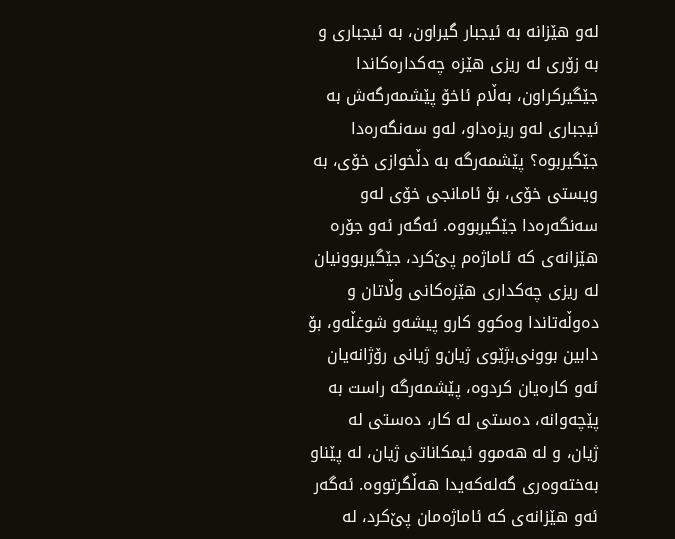له‌و هێزانه‌ به‌ ئیجبار گیراون، به‌ ئیجباری‌ ‌و به‌ زۆری له‌ ریزی‌ هێزه‌ چه‌كداره‌كاندا جێگیركراون، به‌ڵام ئاخۆ پێشمه‌رگه‌ش به‌ ئیجباری‌ له‌و ریزه‌دا‌و، له‌و سه‌نگه‌ره‌دا جێگیربوه‌؟ پێشمه‌رگه‌ به‌ دڵخوازی‌ خۆی، به‌ ویستی‌ خۆی، بۆ ئامانجی‌ خۆی له‌و سه‌نگه‌ره‌دا جێگیربووه‌. ئه‌گه‌ر ئه‌و جۆره‌ هێزانه‌ی‌ كه‌ ئاماژه‌م پێ‌كرد، جێگیربوونیان له‌ ریزی‌ چه‌كداری‌ هێزه‌كانی‌ وڵاتان ‌و ده‌وڵه‌تاندا وه‌كوو كار‌و پیشه‌‌و شوغڵه‌‌و، بۆ دابین بوونی‌بژێوی‌ ژیان‌و ژیانی‌ رۆژانه‌یان ئه‌و كاره‌یان كردوه‌، پێشمه‌رگه‌ راست به‌ پێچه‌وانه‌، ده‌ستی‌ له‌ كار، ده‌ستی‌ له‌ ژیان، ‌و له‌ هه‌موو ئیمكاناتی‌ ژیان، له‌ پێناو به‌خته‌وه‌ری‌ گه‌له‌كه‌یدا هه‌ڵگرتووه‌. ئه‌گه‌ر ئه‌و هێزانه‌ی‌ كه‌ ئاماژه‌مان پێ‌كرد، له‌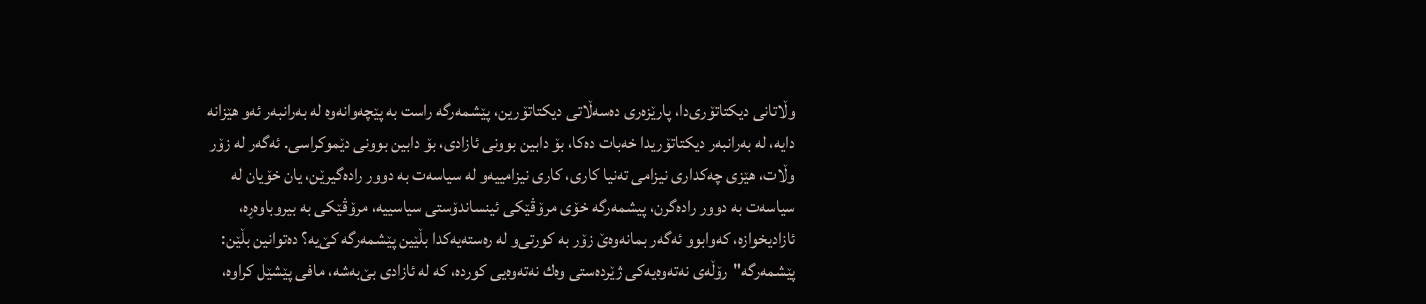وڵاتانی‌ دیكتاتۆری‌دا، پارێزه‌ری‌ ده‌سه‌ڵاتی‌ دیكتاتۆرین، پێشمه‌رگه‌ راست به‌ پێچه‌وانه‌وه‌ له‌ به‌رانبه‌ر ئه‌و هێزانه‌ دایه‌، له‌ به‌رانبه‌ر دیكتاتۆریدا خه‌بات ده‌كا، بۆ دابین بوونی‌ ئازادی‌، بۆ دابین بوونی‌ دێموكراسی. ئه‌گه‌ر له‌ زۆر وڵات، هێزی‌ چه‌كداری‌ نیزامی‌ ته‌نیا كاری‌، كاری‌ نیزامییه‌‌و له‌ سیاسه‌ت به‌ دوور راده‌گیرێن، یان خۆیان له‌ سیاسه‌ت به‌ دوور راده‌گرن، پیشمه‌رگه‌ خۆی مرۆڤێكی‌ ئینساندۆستی‌ سیاسییه‌، مرۆڤێكی‌ به‌ بیروباوه‌ڕه‌، ئازادیخوازه‌، كه‌وابوو ئه‌گه‌ر بمانه‌وه‌ێ‌ زۆر به‌ كورتی‌‌و له‌ ره‌سته‌یه‌كدا بڵێین پێشمه‌رگه‌ كێ‌یه‌؟ ده‌توانین بڵێن: پێشمه‌رگه‌"رۆڵه‌ی‌ نه‌ته‌وه‌یه‌كی‌ ژێرده‌ستی‌ وه‌ك نه‌ته‌وه‌یی‌ كورده‌، كه‌ له‌ ئازادی‌ بێ‌به‌شه‌، مافی‌ پێشێل كراوه‌،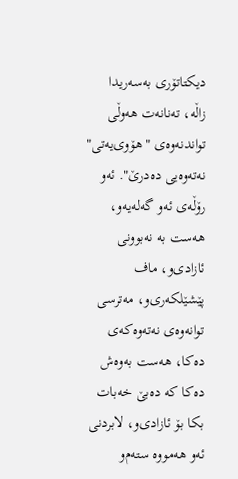دیكتاتۆری به‌سه‌ریدا زاڵه‌، ته‌نانه‌ت هه‌وڵی‌ تواندنه‌وه‌ی‌ "هۆوی‌یه‌تی‌" نه‌ته‌وه‌یی‌ ده‌درێ‌". ئه‌و رۆڵه‌ی‌ ئه‌و گه‌له‌یه‌‌و، هه‌ست به‌ نه‌بوونی‌ ئازادی‌‌و، ماف پێشێلكه‌ری‌‌و، مه‌ترسی توانه‌وه‌ی‌ نه‌ته‌وه‌كه‌ی‌ ده‌كا، هه‌ست به‌وه‌ش ده‌كا كه‌ ده‌بێ‌ خه‌بات بكا بۆ ئازادی‌‌و، لابردنی‌ ئه‌و هه‌مووه‌ سته‌م‌و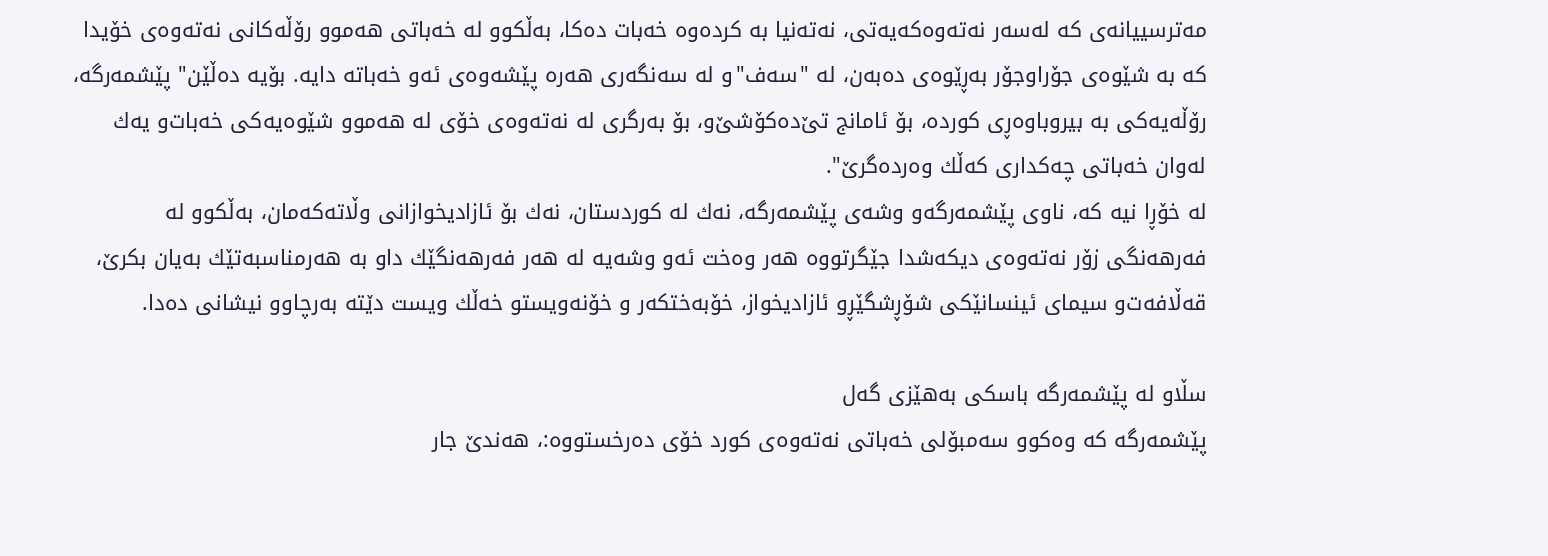مه‌ترسییانه‌ی‌ كه‌ له‌سه‌ر نه‌ته‌وه‌كه‌یه‌تی‌، نه‌ته‌نیا به‌ كرده‌وه‌ خه‌بات ده‌كا، به‌ڵكوو له‌ خه‌باتی‌ هه‌موو رۆڵه‌كانی‌ نه‌ته‌وه‌ی‌ خۆیدا كه‌ به‌ شێوه‌ی‌ جۆراوجۆر به‌ڕێوه‌ی ده‌به‌ن، له‌ "سه‌ف"و له‌ سه‌نگه‌ری‌ هه‌ره‌ پێشه‌وه‌ی‌ ئه‌و خه‌باته‌ دایه‌. بۆیه‌ ده‌ڵێن" پێشمه‌رگه‌، رۆڵه‌یه‌كی‌ به‌ بیروباوه‌ڕی‌ كورده‌، بۆ ئامانج تێ‌ده‌كۆشێ‌‌و، بۆ به‌رگری‌ له‌ نه‌ته‌وه‌ی خۆی له‌ هه‌موو شێوه‌یه‌كی‌ خه‌بات‌و یه‌ك له‌وان خه‌باتی‌ چه‌كداری‌ كه‌ڵك وه‌رده‌گرێ‌".
له‌ خۆڕا نیه‌ كه‌، ناوی‌ پێشمه‌رگه‌‌و وشه‌ی‌ پێشمه‌رگه‌، نه‌ك له‌ كوردستان، نه‌ك بۆ ئازادیخوازانی‌ وڵاته‌كه‌مان، به‌ڵكوو له‌ فه‌رهه‌نگی‌ زۆر نه‌ته‌وه‌ی دیكه‌شدا جێگرتووه‌ هه‌ر وه‌خت ئه‌و وشه‌یه‌ له‌ هه‌ر فه‌رهه‌نگێك داو به‌ هه‌رمناسبه‌تێك به‌یان بكرێ‌، قه‌ڵافه‌ت‌و سیمای ئینسانێكی‌ شۆڕشگێڕ‌و ئازادیخواز، خۆبه‌ختكه‌ر و خۆنه‌ویستو خه‌ڵك ویست دێته‌ به‌رچاو‌و نیشانی‌ ده‌دا.

سڵاو له‌ پێشمه‌رگه‌ باسكی‌ به‌هێزی‌ گه‌ل
پێشمه‌رگه‌ كه‌ وه‌كوو سه‌مبۆلی‌ خه‌باتی‌ نه‌ته‌وه‌ی كورد خۆی ده‌رخستووه‌:، هه‌ندێ‌ جار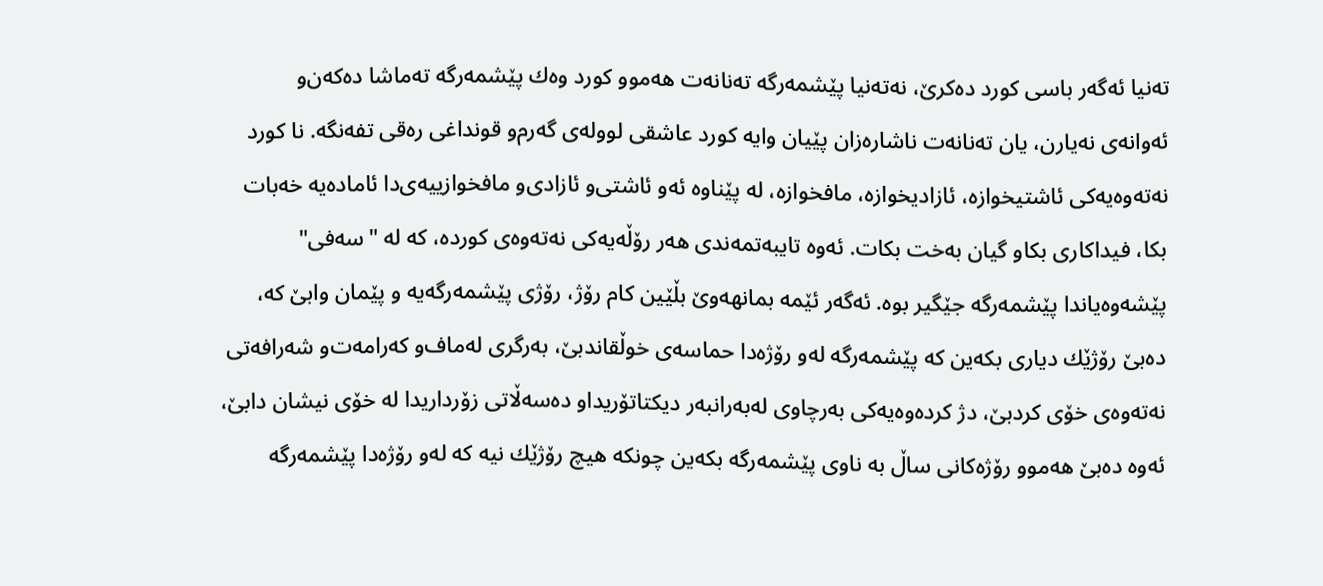ته‌نیا ئه‌گه‌ر باسی كورد ده‌كرێ‌، نه‌ته‌نیا پێشمه‌رگه‌ ته‌نانه‌ت هه‌موو كورد وه‌ك پێشمه‌رگه‌ ته‌ماشا ده‌كه‌ن‌و ئه‌وانه‌ی‌ نه‌یارن، یان ته‌نانه‌ت ناشاره‌زان پێیان وایه‌ كورد عاشقی‌ لووله‌ی‌ گه‌رم‌و قونداغی‌ ره‌قی‌ تفه‌نگه‌. نا كورد نه‌ته‌وه‌یه‌كی‌ ئاشتیخوازه‌، ئازادیخوازه‌، مافخوازه‌، له‌ پێناوه‌ ئه‌و ئاشتی‌‌و ئازادی‌‌و مافخوازییه‌ی‌دا ئاماده‌یه‌ خه‌بات بكا، فیداكاری‌ بكا‌و گیان به‌خت بكات. ئه‌وه‌ تایبه‌تمه‌ندی‌ هه‌ر رۆڵه‌یه‌كی‌ نه‌ته‌وه‌ی‌ كورده‌، كه‌ له‌ "سه‌فی‌" پێشه‌وه‌یاندا پێشمه‌رگه‌ جێگیر بوه‌. ئه‌گه‌ر ئێمه‌ بمانهه‌وێ‌ بڵێین كام رۆژ، رۆژی‌ پێشمه‌رگه‌یه‌ و پێمان وابێ‌ كه‌، ده‌بێ‌ رۆژێك دیاری‌ بكه‌ین كه‌ پێشمه‌رگه‌ له‌و رۆژه‌دا حماسه‌ی‌ خوڵقاندبێ‌، به‌رگری‌ له‌ماف‌و كه‌رامه‌ت‌و شه‌رافه‌تی‌ نه‌ته‌وه‌ی خۆی كردبێ‌، دژ كرده‌وه‌یه‌كی‌ به‌رچاوی‌ له‌به‌رانبه‌ر دیكتاتۆریدا‌و ده‌سه‌ڵاتی‌ زۆرداریدا له‌ خۆی نیشان دابێ‌، ئه‌وه‌ ده‌بێ‌ هه‌موو رۆژه‌كانی‌ ساڵ به‌ ناوی‌ پێشمه‌رگه‌ بكه‌ین چونكه‌ هیچ رۆژێك نیه‌ كه‌ له‌و رۆژه‌دا پێشمه‌رگه‌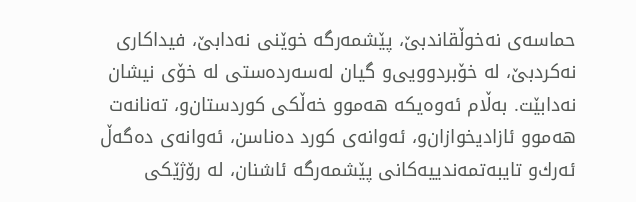حماسه‌ی‌ نه‌خوڵقاندبێ‌، پێشمه‌رگه‌ خوێنی‌ نه‌دابێ‌، فیداكاری‌ نه‌كردبێ‌، له‌ خۆبردوویی‌و گیان له‌سه‌رده‌ستی‌ له‌ خۆی نیشان نه‌دابێت. به‌ڵام ئه‌وه‌یكه‌ هه‌موو خه‌ڵكی‌ كوردستان‌و، ته‌نانه‌ت هه‌موو ئازادیخوازان‌و، ئه‌وانه‌ی‌ كورد ده‌ناسن، ئه‌وانه‌ی‌ ده‌گه‌ڵ ئه‌رك‌و تایبه‌تمه‌ندییه‌كانی‌ پێشمه‌رگه‌ ئاشنان، له‌ رۆژێكی‌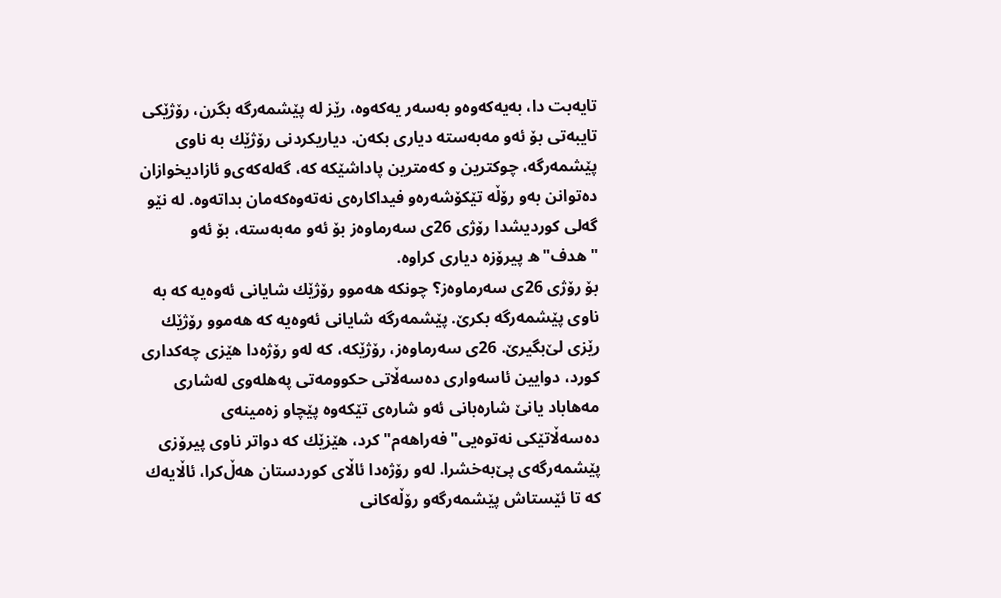تایه‌بت دا، به‌یه‌كه‌وه‌‌و به‌سه‌ر یه‌كه‌وه‌، رێز له‌ پێشمه‌رگه‌ بگرن، رۆژێكی‌ تایبه‌تی‌ بۆ ئه‌و مه‌به‌سته‌ دیاری‌ بكه‌ن. دیاریكردنی‌ رۆژێك به‌ ناوی‌ پێشمه‌رگه‌، چوكترین و كه‌مترین پاداشێكه‌ كه‌، گه‌له‌كه‌ی‌‌و ئازادیخوازان ده‌توانن به‌و رۆڵه‌ تێكۆشه‌ره‌‌و فیداكاره‌ی‌ نه‌ته‌وه‌كه‌مان بداته‌وه‌. له‌ نێو گه‌لی‌ كوردیشدا رۆژی‌ 26ی‌ سه‌رماوه‌ز بۆ ئه‌و مه‌به‌سته‌، بۆ ئه‌و "هدف"ه‌ پیرۆزه‌ دیاری‌ كراوه‌.
بۆ رۆژی‌ 26ی‌ سه‌رماوه‌ز؟ چونكه‌ هه‌موو رۆژێك شایانی‌ ئه‌وه‌یه‌ كه‌ به‌ ناوی‌ پێشمه‌رگه‌ بكرێ‌. پێشمه‌رگه‌ شایانی‌ ئه‌وه‌یه‌ كه‌ هه‌موو رۆژێك رێزی‌ لێ‌بگیرێ‌. 26ی‌ سه‌رماوه‌ز، رۆژێكه‌، كه‌ له‌و رۆژه‌دا هێزی‌ چه‌كداری‌ كورد، دوایین ئاسه‌واری‌ ده‌سه‌ڵاتی‌ حكوومه‌تی‌ په‌هله‌وی‌ له‌شاری‌ مه‌هاباد یانێ‌ شاره‌بانی‌ ئه‌و شاره‌ی‌ تێكه‌وه‌ پێچا‌و زه‌مینه‌ی‌ ده‌سه‌ڵاتێكی‌ نه‌توه‌یی‌"فه‌راهه‌م" كرد، هێزێك كه‌ دواتر ناوی‌ پیرۆزی‌ پێشمه‌رگه‌ی‌ پێ‌به‌خشرا. له‌و رۆژه‌دا ئاڵای‌ كوردستان هه‌ڵ‌كرا، ئاڵایه‌ك كه‌ تا ئێستاش پێشمه‌رگه‌‌و رۆڵه‌كانی‌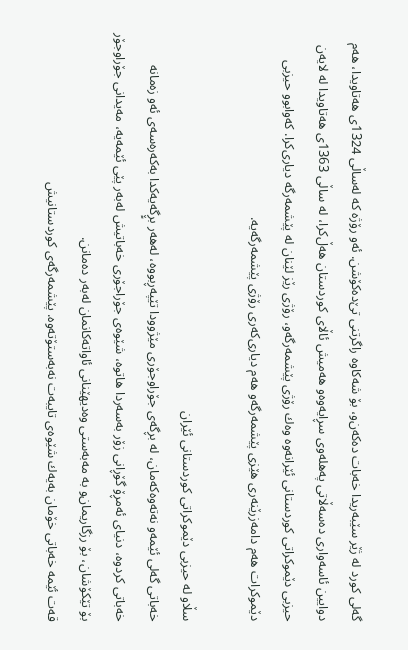گه‌لی‌ كورد له‌ ژێر سێبه‌ریدا خه‌بات ده‌كه‌ن‌و، بۆ شه‌كاوه‌ راگرتنی‌ تێ‌ده‌كۆشن. ئه‌و رۆژه‌ كه‌ له‌ساڵی‌ 1324ی‌ هه‌تاویدا، هه‌م دوایین ئاسه‌واری‌ ده‌سه‌ڵاتی‌ په‌هله‌وی‌ سڕایه‌وه‌‌و هه‌میش ئاڵای‌ كوردستان هه‌ڵ‌كرا، له‌ ساڵی‌ 1363ی‌ هه‌تاویدا له‌ لایه‌ن حیزبی‌ دێموكراتی‌ كوردستانی‌ ئێرانه‌وه‌ وه‌ك رۆژی‌ پێشمه‌رگه‌‌و، رۆژی‌ رێز لێنان له‌ پێشمه‌رگه‌ دیاری‌كرا. كه‌وابوو حیزبی‌ دێموكرات هه‌م دامه‌زرێنه‌ری‌ هێزی‌ پێشمه‌رگه‌‌و هه‌م دیاری‌كه‌ری‌ رۆژی‌ پێشمه‌رگه‌یه‌.

سڵاو له‌ حیزبی‌ دێموكراتی‌ كوردستانی‌ ئێران
خه‌باتی‌ گه‌لی‌ ئێمه‌‌و نه‌ته‌وه‌كه‌مان، له‌ بڕگه‌ی‌ جۆراوجۆری‌ مێژوودا تێپه‌ڕبووه‌، له‌هه‌ر بڕٍگه‌یه‌كدا به‌كه‌ره‌سه‌ی‌ ئه‌و زه‌مانه‌ خه‌باتی‌ كردوه‌، دنیای‌ ئه‌مڕۆ گۆڕانی‌ زۆر به‌سه‌ردا هاتوه‌، شێوه‌ی‌ جۆراجۆری‌ خه‌باتیش له‌به‌ر پێی‌ ئێمه‌یه‌، مه‌یدانی‌ جۆراوجۆر بۆ تێكۆشان، بۆ رزگاریمان‌و به‌ مه‌به‌ستی‌ وه‌دیهێنانی‌ ئاواته‌كانمان له‌به‌ر ده‌مانن.
قه‌ت ئێمه‌ خه‌باتی‌ خۆمان به‌یه‌ك شێوه‌ی‌ تایبه‌ت نه‌به‌ستۆته‌وه‌. پێشمه‌رگه‌ی‌ كوردستانیش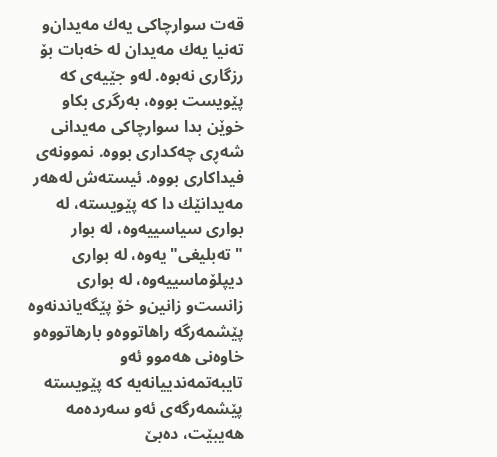قه‌ت سوارچاكی‌ یه‌ك مه‌یدان‌و ته‌نیا یه‌ك مه‌یدان له‌ خه‌بات بۆ رزگاری‌ نه‌بوه‌. له‌و جێیه‌ی‌ كه‌ پێویست بووه‌، به‌رگری‌ بكا‌و خوێن بدا سوارچاكی‌ مه‌یدانی‌ شه‌ڕی‌ چه‌كداری‌ بووه‌. نموونه‌ی‌ فیداكاری‌ بووه‌. ئیسته‌ش له‌هه‌ر مه‌یدانێك دا كه‌ پێویسته‌، له‌ بواری‌ سیاسییه‌وه‌، له‌ بوار "ته‌بلیغی‌"یه‌وه‌، له‌ بواری‌ دیپلۆماسییه‌وه‌، له‌ بواری‌ زانست‌و زانین‌و خۆ پێگه‌یاندنه‌وه‌ پێشمه‌رگه‌ راهاتووه‌‌و بارهاتووه‌‌و خاوه‌نی‌ هه‌موو ئه‌و تایبه‌تمه‌ندییانه‌یه‌ كه‌ پێویسته‌ پێشمه‌رگه‌ی‌ ئه‌و سه‌رده‌مه‌ هه‌یبێت، ده‌بێ‌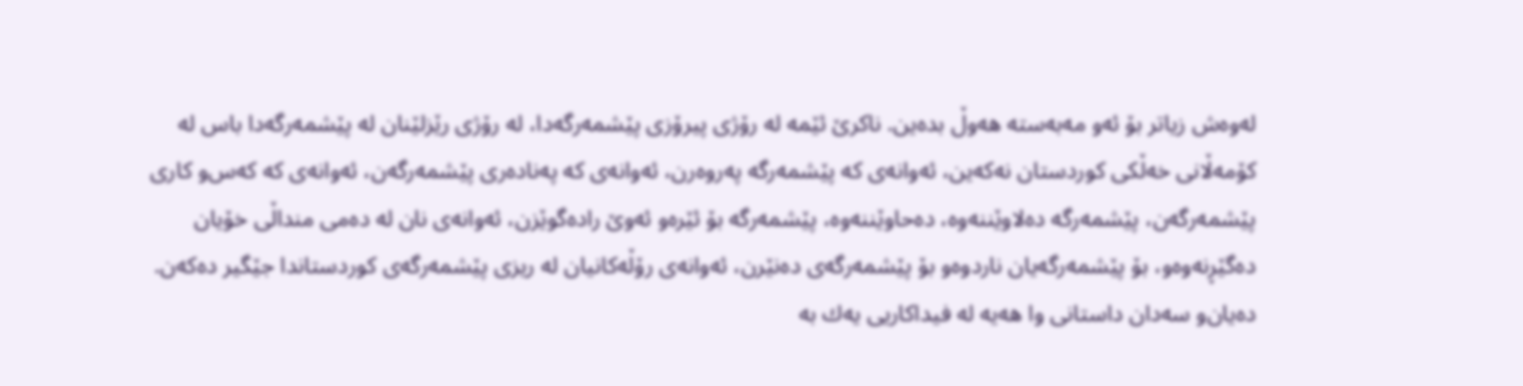له‌وه‌ش زیاتر بۆ ئه‌و مه‌به‌سته‌ هه‌وڵ بده‌ین. ناكرێ‌ ئێمه‌ له‌ رۆژی‌ پیرۆزی‌ پێشمه‌رگه‌دا، له‌ رۆژی‌ رێزلێنان له‌ پێشمه‌رگه‌دا باس له‌ كۆمه‌ڵانی‌ خه‌ڵكی‌ كوردستان نه‌كه‌ین، ئه‌وانه‌ی‌ كه‌ پێشمه‌رگه‌ په‌روه‌رن، ئه‌وانه‌ی‌ كه‌ په‌ناده‌ری‌ پێشمه‌رگه‌ن، ئه‌وانه‌ی‌ كه‌ كه‌س‌و كاری پێشمه‌رگه‌ن، پێشمه‌رگه‌ ده‌لاوێننه‌وه‌، ده‌حاوێننه‌وه‌، پێشمه‌رگه‌ بۆ ئێره‌‌و ئه‌وێ‌ راده‌گوێزن، ئه‌وانه‌ی‌ نان له‌ ده‌می‌ منداڵی‌ خۆیان ده‌گێڕنه‌وه‌‌و، بۆ پێشمه‌رگه‌یان ناردوه‌‌و بۆ پێشمه‌رگه‌ی‌ ده‌نێرن، ئه‌وانه‌ی‌ رۆڵه‌كانیان له‌ ریزی‌ پێشمه‌رگه‌ی‌ كوردستاندا جێگیر ده‌كه‌ن. ده‌یان‌و سه‌دان داستانی‌ وا هه‌یه‌ له‌ فیداكاریی‌ یه‌ك به‌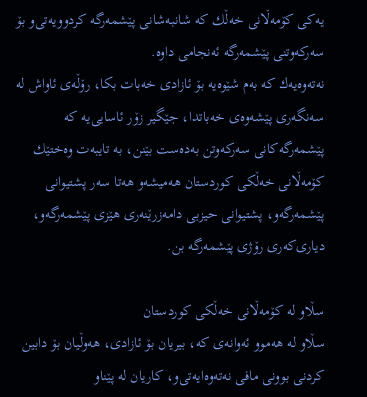یه‌كی‌ كۆمه‌ڵانی‌ خه‌ڵك كه‌ شانبه‌شانی‌ پێشمه‌رگه‌ كردوویه‌تی‌‌و بۆ سه‌ركه‌وتنی‌ پێشمه‌رگه‌ ئه‌نجامی‌ داوه‌.
نه‌ته‌وه‌یه‌ك كه‌ به‌م شێوه‌یه‌ بۆ ئازادی‌ خه‌بات بكا، رۆڵه‌ی‌ ئاواش له‌ سه‌نگه‌ری‌ پێشه‌وه‌ی‌ خه‌باتدا، جێگیر زۆر ئاسایی‌یه‌ كه‌ پێشمه‌رگه‌كانی‌ سه‌ركه‌وتن به‌ده‌ست بێنن، به‌ تایبه‌ت وه‌ختێك كۆمه‌ڵانی‌ خه‌ڵكی‌ كوردستان هه‌میشه‌‌و هه‌تا سه‌ر پشتیوانی‌ پێشمه‌رگه‌‌و، پشتیوانی‌ حیزبی‌ دامه‌زرێنه‌ری‌ هێزی‌ پێشمه‌رگه‌‌و، دیاری‌كه‌ری‌ رۆژی‌ پێشمه‌رگه‌ بن.

سڵاو له‌ كۆمه‌ڵانی‌ خه‌ڵكی‌ كوردستان
سڵاو له‌ هه‌موو ئه‌وانه‌ی‌ كه‌، بیریان بۆ ئازادی‌، هه‌وڵیان بۆ دابین كردنی‌ بوونی‌ مافی‌ نه‌ته‌وه‌ایه‌تی‌‌و، كاریان له‌ پێناو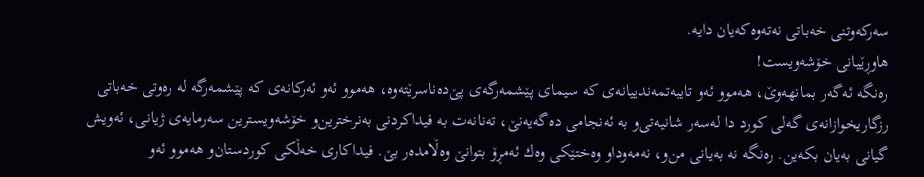سه‌ركه‌وتنی‌ خه‌باتی‌ نه‌ته‌وه‌كه‌یان دایه‌.
هاوڕێیانی‌ خۆشه‌ویست!
ره‌نگه‌ ئه‌گه‌ر بمانهه‌وێ‌، هه‌موو ئه‌و تایبه‌تمه‌ندییانه‌ی‌ كه‌ سیمای‌ پێشمه‌رگه‌ی‌ پێ‌ده‌ناسرێته‌وه‌، هه‌موو ئه‌و ئه‌ركانه‌ی‌ كه‌ پێشمه‌رگه‌ له‌ ره‌وتی‌ خه‌باتی‌ رزگاریخوازانه‌ی‌ گه‌لی‌ كورد دا له‌سه‌ر شانیه‌تی‌‌و به‌ ئه‌نجامی‌ ده‌گه‌یه‌نێ‌، ته‌نانه‌ت به‌ فیداكردنی‌ به‌نرخترین‌و خۆشه‌ویسترین سه‌رمایه‌ی‌ ژیانی‌، ئه‌ویش گیانی‌ به‌یان بكه‌ین. ره‌نگه‌ نه‌ به‌یانی‌ من‌و، نه‌مه‌ودا‌و وه‌ختێكی‌ وه‌ك ئه‌مڕۆ بتوانێ‌ وه‌ڵامده‌ر بێ‌. فیداكاری‌ خه‌ڵكی‌ كوردستان‌و هه‌موو ئه‌و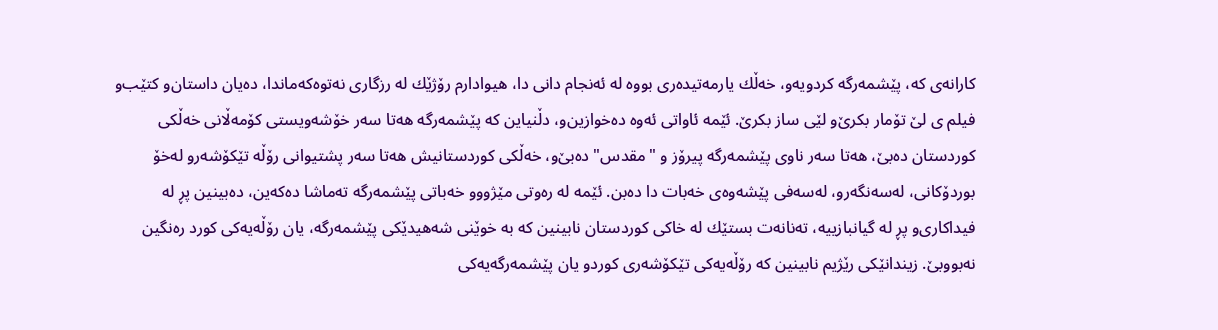كارانه‌ی‌ كه‌، پێشمه‌رگه‌ كردویه‌‌و، خه‌ڵك یارمه‌تیده‌ری‌ بووه‌ له‌ ئه‌نجام دانی‌ دا، هیوادارم رۆژێك له‌ رزگاری‌ نه‌توه‌كه‌ماندا، ده‌یان داستان‌و كتێب‌و فیلم ی‌ لێ‌ تۆمار بكرێ‌‌و لێی‌ ساز بكرێ‌. ئێمه‌ ئاواتی‌ ئه‌وه‌ ده‌خوازین‌و، دڵنیاین كه‌ پێشمه‌رگه‌ هه‌تا سه‌ر خۆشه‌ویستی‌ كۆمه‌ڵانی‌ خه‌ڵكی‌ كوردستان ده‌بێ‌، هه‌تا سه‌ر ناوی‌ پێشمه‌رگه‌ پیرۆز و "مقدس" ده‌بێ‌‌و، خه‌ڵكی‌ كوردستانیش هه‌تا سه‌ر پشتیوانی‌ رۆڵه‌ تێكۆشه‌ر‌و له‌خۆ بوردۆكانی‌، له‌سه‌نگه‌ر‌و، له‌سه‌فی‌ پێشه‌وه‌ی‌ خه‌بات دا ده‌بن. ئێمه‌ له‌ ره‌وتی‌ مێژووو خه‌باتی‌ پێشمه‌رگه‌ ته‌ماشا ده‌كه‌ین، ده‌بینین پڕ له‌ فیداكاری‌‌و پڕ له‌ گیانبازییه‌، ته‌نانه‌ت بستێك له‌ خاكی‌ كوردستان نابینین كه‌ به‌ خوێنی‌ شه‌هیدێكی‌ پێشمه‌رگه‌، یان رۆڵه‌یه‌كی‌ كورد ره‌نگین نه‌بووبێ‌. زیندانێكی‌ رێژیم نابینین كه‌ رۆڵه‌یه‌كی‌ تێكۆشه‌ری‌ كورد‌و یان پێشمه‌رگه‌یه‌كی‌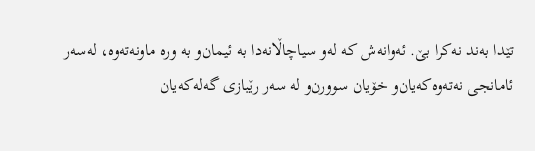تێدا به‌ند نه‌كرا بێ‌. ئه‌وانه‌ش كه‌ له‌و سیاچاڵانه‌دا به‌ ئیمان‌و به‌ وره‌ ماونه‌ته‌وه‌، له‌سه‌ر ئامانجی‌ نه‌ته‌وه‌كه‌یان‌و خۆیان سوورن‌و له‌ سه‌ر رێبازی‌ گه‌له‌كه‌یان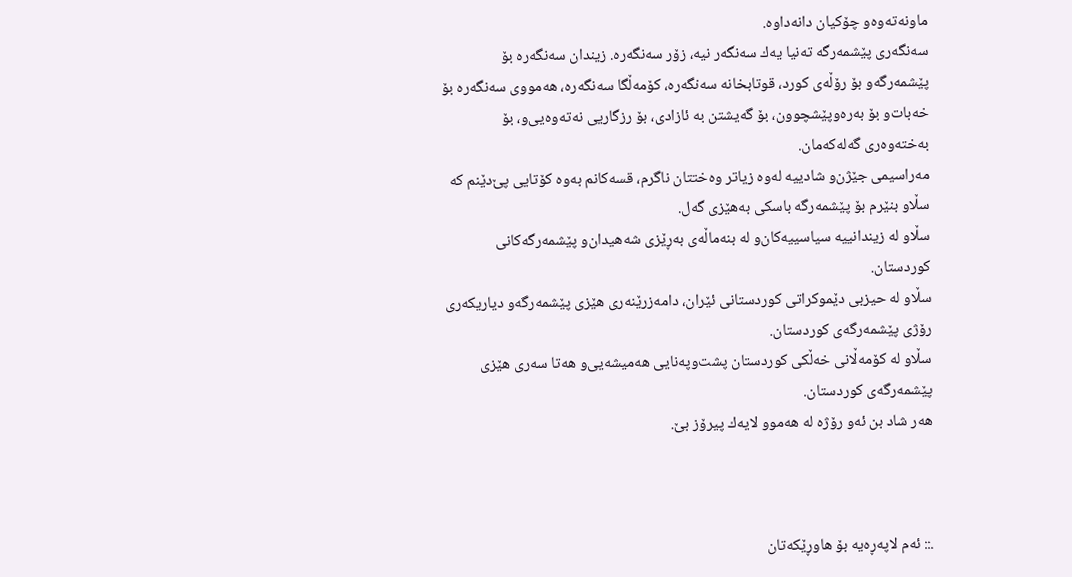ماونه‌ته‌وه‌‌و چۆكیان دانه‌داوه‌.
سه‌نگه‌ری‌ پێشمه‌رگه‌ ته‌نیا یه‌ك سه‌نگه‌ر نیه‌، زۆر سه‌نگه‌ره‌. زیندان سه‌نگه‌ره‌ بۆ پێشمه‌رگه‌‌و بۆ رۆڵه‌ی‌ كورد، قوتابخانه‌ سه‌نگه‌ره‌، كۆمه‌ڵگا سه‌نگه‌ره‌، هه‌مووی‌ سه‌نگه‌ره‌ بۆ خه‌بات‌و بۆ به‌ره‌وپێشچوون، بۆ گه‌یشتن به‌ ئازادی‌، بۆ رزگاریی‌ نه‌ته‌وه‌یی‌‌و، بۆ به‌خته‌وه‌ری‌ گه‌له‌كه‌مان.
مه‌راسیمی‌ جێژن‌و شادییه‌ له‌وه‌ زیاتر وه‌ختتان ناگرم، قسه‌كانم به‌وه‌ كۆتایی‌ پێ‌دێنم كه‌ سڵاو بنێرم بۆ پێشمه‌رگه‌ باسكی‌ به‌هێزی‌ گه‌ل.
سڵاو له‌ زیندانییه‌ سیاسییه‌كان‌و له‌ بنه‌ماڵه‌ی‌ به‌ڕێزی‌ شه‌هیدان‌و پێشمه‌رگه‌كانی‌ كوردستان.
سڵاو له‌ حیزبی‌ دێموكراتی‌ كوردستانی‌ ئێران، دامه‌زرێنه‌ری‌ هێزی‌ پێشمه‌رگه‌‌و دیاریكه‌ری‌ رۆژی‌ پێشمه‌رگه‌ی‌ كوردستان.
سڵاو له‌ كۆمه‌ڵانی‌ خه‌ڵكی‌ كوردستان پشت‌وپه‌نایی‌ هه‌میشه‌یی‌‌و هه‌تا سه‌ری هێزی‌ پێشمه‌رگه‌ی‌ كوردستان.
هه‌ر شاد بن ئه‌و رۆژه‌ له‌ هه‌موو لایه‌ك پیرۆز بێ‌.



.:: ئه‌م لاپه‌ڕه‌یه بۆ هاوڕێکه‌تان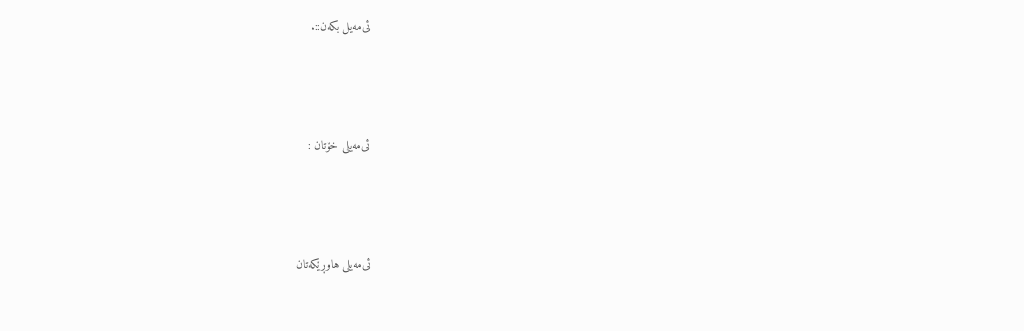ئی‌مه‌یل بکه‌ن::.



ئی‌مه‌یلی خۆتان :



ئی‌مه‌یلی هاوڕێکه‌تان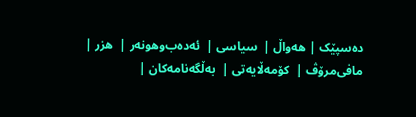ده‌سپێک | هه‌واڵ |  سیاسی |  ئه‌ده‌ب‌وهونه‌ر |  هزر | مافی‌مرۆڤ |  کۆمه‌ڵایه‌تی |  به‌ڵگه‌نامه‌کان |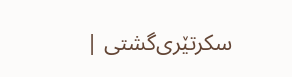سکرتێری‌گشتی |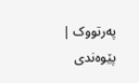په‌رتووک |  پێوه‌ندی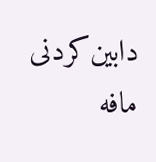دابین‌كردنی‌ مافه‌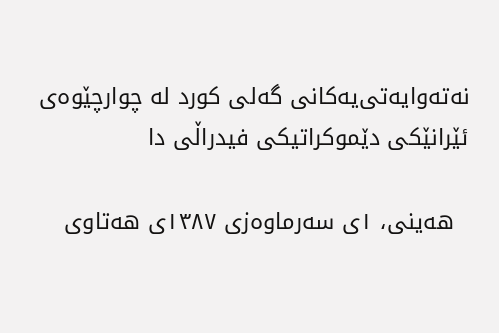نه‌ته‌وایه‌تی‌یه‌کانی گه‌لی‌ كورد له‌ چوارچێوه‌ی ئێرانێکی دێموكراتیكی‌ فیدراڵی‌ دا

  هه‌ینی، ۱‌ی سه‌رماوه‌زی ۱۳۸۷ی هه‌تاوی